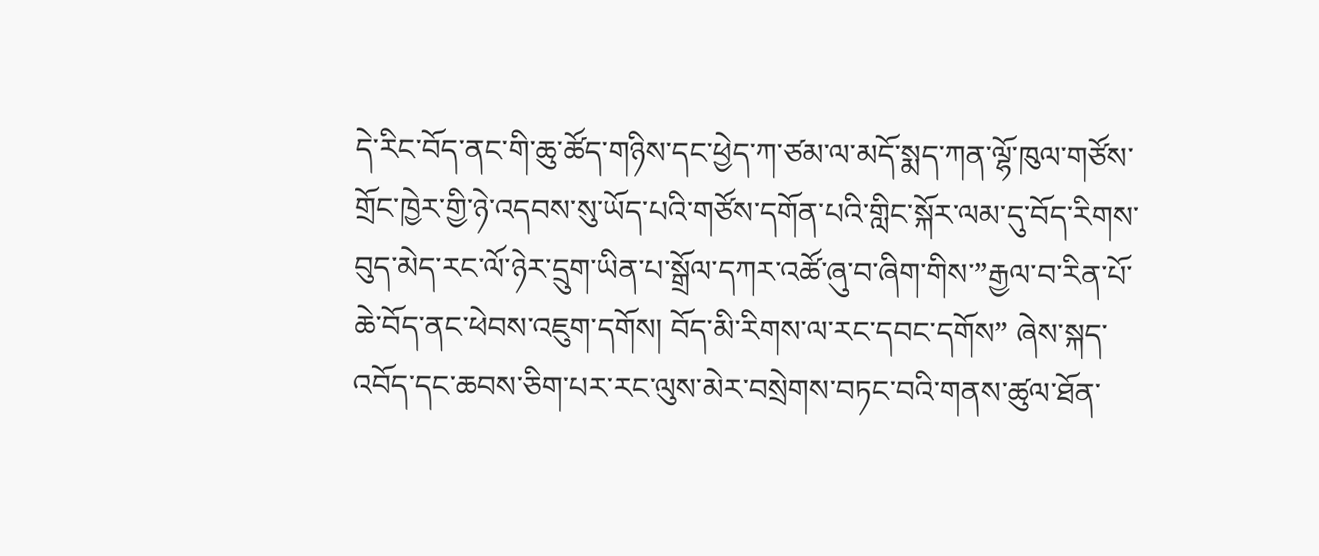དེ་རིང་བོད་ནང་གི་ཆུ་ཚོད་གཉིས་དང་ཕྱེད་ཀ་ཙམ་ལ་མདོ་སྨད་ཀན་ལྷོ་ཁུལ་གཙོས་གྲོང་ཁྱེར་གྱི་ཉེ་འདབས་སུ་ཡོད་པའི་གཙོས་དགོན་པའི་གླིང་སྐོར་ལམ་དུ་བོད་རིགས་བུད་མེད་རང་ལོ་ཉེར་དྲུག་ཡིན་པ་སྒྲོལ་དཀར་འཚོ་ཞུ་བ་ཞིག་གིས་”རྒྱལ་བ་རིན་པོ་ཆེ་བོད་ནང་ཕེབས་འཇུག་དགོས། བོད་མི་རིགས་ལ་རང་དབང་དགོས” ཞེས་སྐད་འབོད་དང་ཆབས་ཅིག་པར་རང་ལུས་མེར་བསྲེགས་བཏང་བའི་གནས་ཚུལ་ཐོན་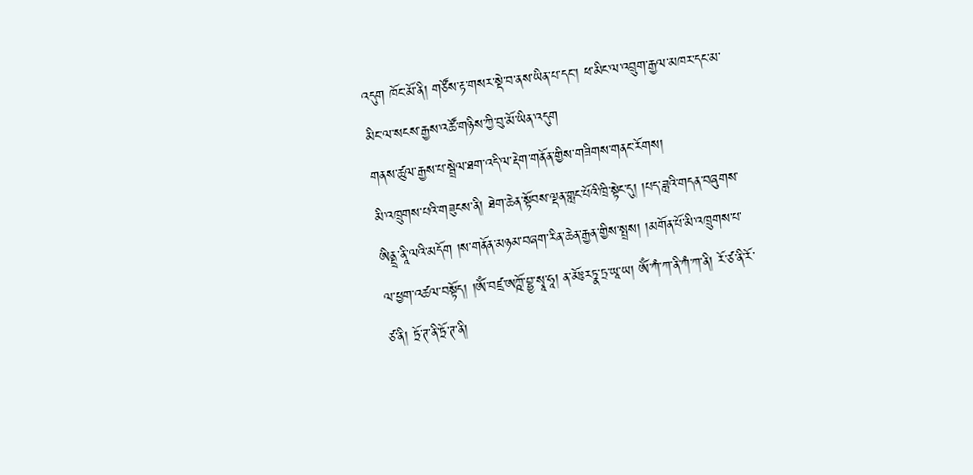འདུག ཁོང་མོ་ནི། གཙོས་རྟ་གསར་སྡེ་བ་ནས་ཡིན་པ་དང་། ཕ་མིང་ལ་འབྲུག་རྒྱལ་མཁར་དང་མ་མིང་ལ་སངས་རྒྱས་འཚོ་གཉིས་ཀྱི་བུ་མོ་ཡིན་འདུག
གནས་ཚུལ་རྒྱས་པ་སྦྲེལ་ཐག་འདི་ལ་རྡེག་གནོན་གྱིས་གཟིགས་གནང་རོགས།
མི་འཁྲུགས་པའི་གཟུངས་ནི། ཐེག་ཆེན་སྟོབས་ལྡན་གླང་པོའི་ཁྲི་སྟེང་དུ། །པད་ཟླའི་གདན་བཞུགས་ཨིནྡྲ་ནཱི་ལའི་མདོག །ས་གནོན་མཉམ་བཞག་རིན་ཆེན་རྒྱན་གྱིས་སྤྲས། །མགོན་པོ་མི་འཁྲུགས་པ་ལ་ཕྱག་འཚལ་བསྟོད། །ཨོཾ་བཛྲ་ཨཀྵོ་བྷྱ་སྭཱ་ཧཱ། ན་མོཿརཏྣ་ཏྲ་ཡཱ་ཡ། ཨོཾ་ཀཾ་ཀ་ནི་ཀཾ་ཀ་ནི། རོ་ཙ་ནི་རོ་ཙ་ནི། ཏྲོ་ཊ་ནི་ཏྲོ་ཊ་ནི།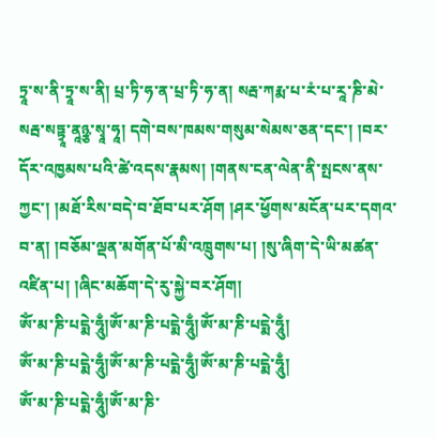ཏྲཱ་ས་ནི་ཏྲཱ་ས་ནི། པྲ་ཏི་ཧ་ན་པྲ་ཏི་ཧ་ན། སརྦ་ཀརྨ་པ་རཾ་པ་རཱ་ཎི་མེ་སརྦ་སཏྟྭཱ་ནཱཉྩ་སྭཱ་ཧཱ། དགེ་བས་ཁམས་གསུམ་སེམས་ཅན་དང་། །བར་དོར་འཁྱམས་པའི་ཚེ་འདས་རྣམས། །གནས་ངན་ལེན་ནི་སྤངས་ནས་ཀྱང་། །མཐོ་རིས་བདེ་བ་ཐོབ་པར་ཤོག །ཤར་ཕྱོགས་མངོན་པར་དགའ་བ་ན། །བཅོམ་ལྡན་མགོན་པོ་མི་འཁྲུགས་པ། །སུ་ཞིག་དེ་ཡི་མཚན་འཛིན་པ། །ཞིང་མཆོག་དེ་རུ་སྐྱེ་བར་ཤོག།
ཨོཾ་མ་ཎི་པདྨེ་ཧཱུྃ།ཨོཾ་མ་ཎི་པདྨེ་ཧཱུྃ།ཨོཾ་མ་ཎི་པདྨེ་ཧཱུྃ།
ཨོཾ་མ་ཎི་པདྨེ་ཧཱུྃ།ཨོཾ་མ་ཎི་པདྨེ་ཧཱུྃ།ཨོཾ་མ་ཎི་པདྨེ་ཧཱུྃ།
ཨོཾ་མ་ཎི་པདྨེ་ཧཱུྃ།ཨོཾ་མ་ཎི་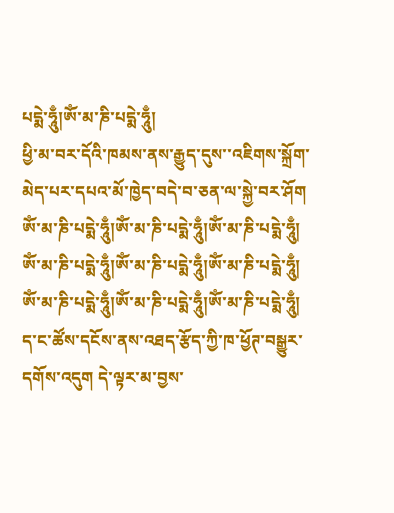པདྨེ་ཧཱུྃ།ཨོཾ་མ་ཎི་པདྨེ་ཧཱུྃ།
ཕྱི་མ་བར་དོའི་ཁམས་ནས་རྒྱུད་དུས་་འཇིགས་སྐྲོག་མེད་པར་དཔའ་མོ་ཁྱེད་བདེ་བ་ཅན་ལ་སྐྱེ་བར་ཤོག
ཨོཾ་མ་ཎི་པདྨེ་ཧཱུྃ།ཨོཾ་མ་ཎི་པདྨེ་ཧཱུྃ།ཨོཾ་མ་ཎི་པདྨེ་ཧཱུྃ།
ཨོཾ་མ་ཎི་པདྨེ་ཧཱུྃ།ཨོཾ་མ་ཎི་པདྨེ་ཧཱུྃ།ཨོཾ་མ་ཎི་པདྨེ་ཧཱུྃ།
ཨོཾ་མ་ཎི་པདྨེ་ཧཱུྃ།ཨོཾ་མ་ཎི་པདྨེ་ཧཱུྃ།ཨོཾ་མ་ཎི་པདྨེ་ཧཱུྃ།
ད་ང་ཚོས་དངོས་ནས་འཐད་རྩོད་ཀྱི་ཁ་ཕྱོཊ་བསྒྱུར་དགོས་འདུག དེ་ལྟར་མ་བྱས་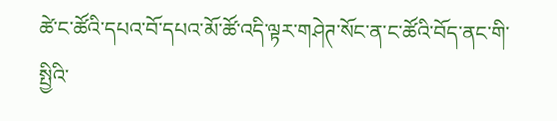ཚེ་ང་ཚོའི་དཔའ་བོ་དཔའ་མོ་ཚོ་འདི་ལྟར་གཤེཊ་སོང་ན་ང་ཚོའི་བོད་ནང་གི་སྤྱིའི་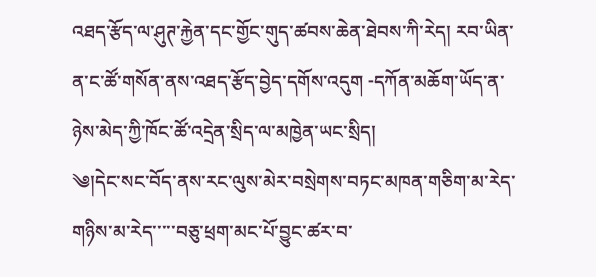འཐད་རྩོད་ལ་ཤུཊ་རྐྱེན་དང་གྱོང་གུད་ཚབས་ཆེན་ཐེབས་ཀི་རེད། རབ་ཡིན་ན་ང་ཚོ་གསོན་ནས་འཐད་རྩོད་བྱེད་དགོས་འདུག -དཀོན་མཆོག་ཡོད་ན་ཉེས་མེད་ཀྱི་ཁོང་ཚོ་འདྲེན་སྲིད་ལ་མཁྱེན་ཡང་སྲིད།
༄།དེང་སང་བོད་ནས་རང་ལུས་མེར་བསྲེགས་བཏང་མཁན་གཅིག་མ་རེད་གཉིས་མ་རེད་་་་་བཅུ་ཕྲག་མང་པོ་བྱུང་ཚར་བ་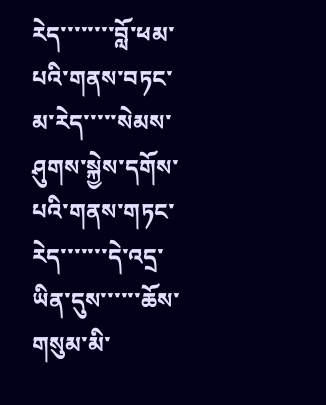རེད་་་་་་་་བློ་ཕམ་པའི་གནས་བཏང་མ་རེད་་་་་སེམས་ཤུགས་སྐྱེས་དགོས་པའི་གནས་གཏང་རེད་་་་་་་དེ་འདྲ་ཡིན་དུས་་་་་་ཆོས་གསུམ་མི་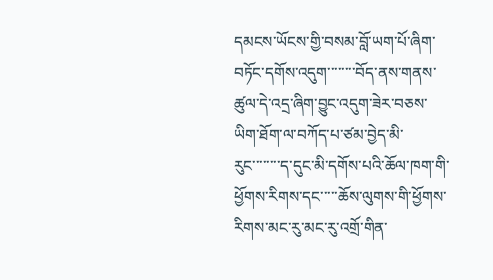དམངས་ཡོངས་གྱི་བསམ་བློ་ཡག་པོ་ཞིག་བཏོང་དགོས་འདུག་་་་་་་་བོད་ནས་གནས་ཚུལ་དེ་འདྲ་ཞིག་བྱུང་འདུག་ཟེར་བཅས་ཡིག་ཐོག་ལ་བཀོད་པ་ཙམ་བྱེད་མི་རུང་་་་་་་་ད་དུང་མི་དགོས་པའི་ཆོལ་ཁག་གི་ཕྱོགས་རིགས་དང་་་་་ཆོས་ལུགས་གི་ཕྱོགས་རིགས་མང་རུ་མང་རུ་འགྲོ་གིན་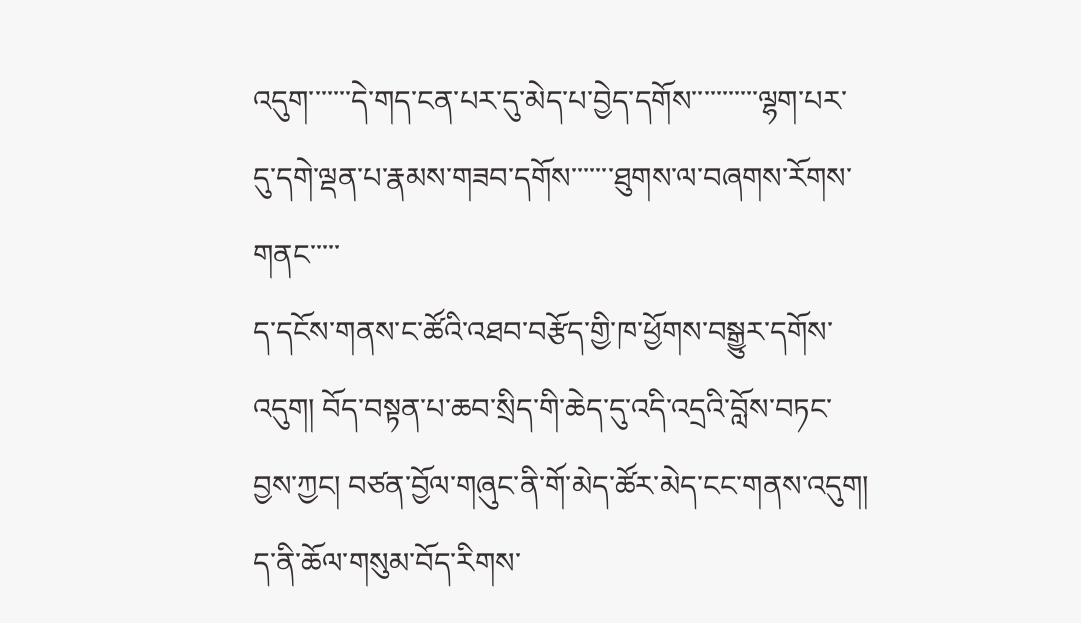འདུག་་་་་་་དེ་གད་ངན་པར་དུ་མེད་པ་བྱེད་དགོས་་་་་་་་་་་ལྷག་པར་དུ་དགེ་ལྡན་པ་རྣམས་གཟབ་དགོས་་་་་་་ཐུགས་ལ་བཞགས་རོགས་གནང་་་་་
ད་དངོས་གནས་ང་ཚོའི་འཐབ་བརྩོད་གྱི་ཁ་ཕྱོགས་བསྒྱུར་དགོས་འདུག། བོད་བསྟན་པ་ཆབ་སྲིད་གི་ཆེད་དུ་འདི་འདྲའི་བློས་བཏང་བྱས་ཀྱང། བཙན་བྱོལ་གཞུང་ནི་གོ་མེད་ཚོར་མེད་ངང་གནས་འདུག། ད་ནི་ཆོལ་གསུམ་བོད་རིགས་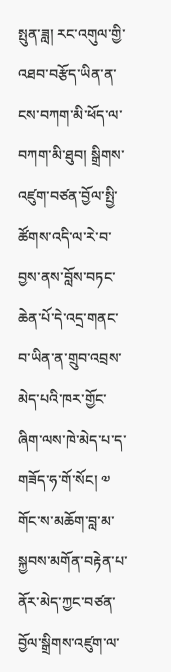སྤུན་ཟླ། རང་འགུལ་གྱི་འཐབ་བརྩོད་ཡིན་ན་ངས་བཀག་མི་ཕོད་ལ་བཀག་མི་ཐུབ། སྒྲིགས་འཛུག་བཙན་བྱོལ་སྤྱི་ཚོགས་འདི་ལ་རེ་བ་བྱས་ནས་བློས་བཏང་ཆེན་པོ་དེ་འདྲ་གནང་བ་ཡིན་ན་གྲུབ་འབྲས་མེད་པའི་ཁར་གྱོང་ཞིག་ལས་ཁེ་མེད་པ་ད་གཟོད་ཧ་གོ་སོང། ༧ གོང་ས་མཆོག་བླ་མ་སྐྱབས་མགོན་བརྟེན་པ་ནོར་མེད་ཀྱང་བཙན་བྱོལ་སྒྲིགས་འཛུག་ལ་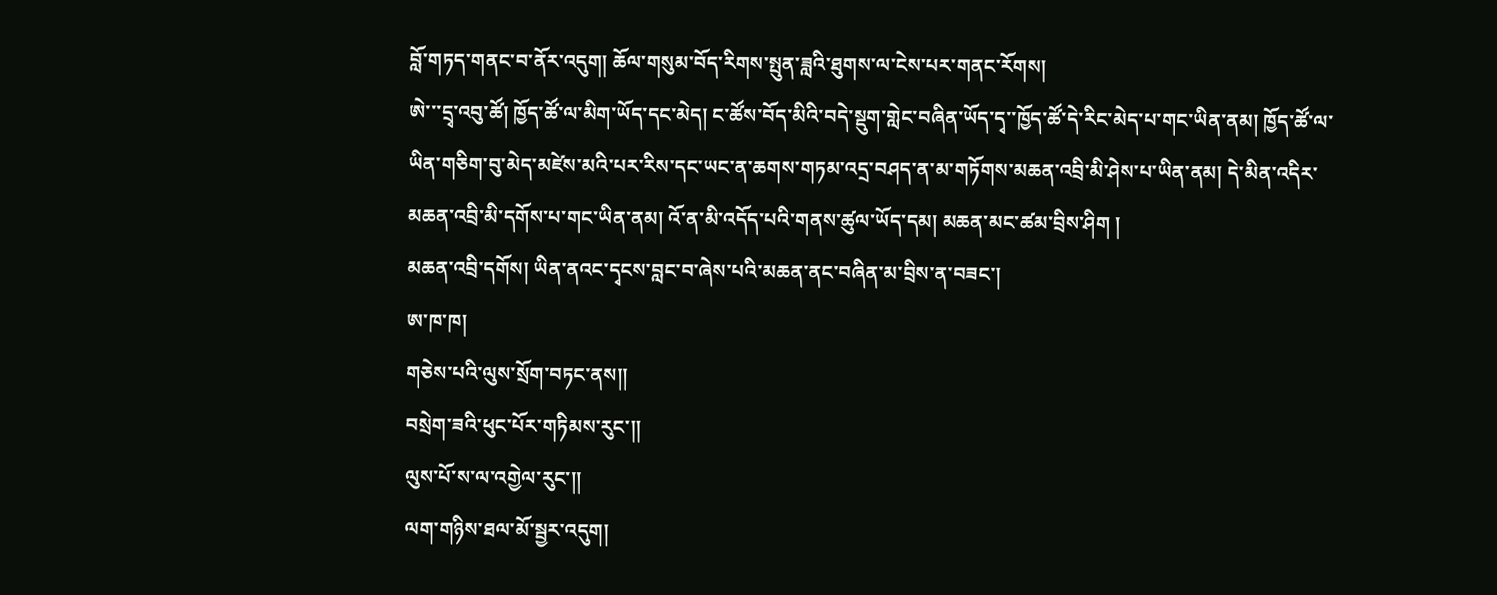བློ་གཏད་གནང་བ་ནོར་འདུག། ཆོལ་གསུམ་བོད་རིགས་སྤུན་ཟླའི་ཐུགས་ལ་ངེས་པར་གནང་རོགས།
ཨེ་་་དྲྭ་འབུ་ཚོ། ཁྱོད་ཚོ་ལ་མིག་ཡོད་དང་མེད། ང་ཚོས་བོད་མིའི་བདེ་སྡུག་གླེང་བཞིན་ཡོད་དྭ་་ཁྱོད་ཚོ་དེ་རིང་མེད་པ་གང་ཡིན་ནམ། ཁྱོད་ཚོ་ལ་ཡིན་གཅིག་བུ་མེད་མཛེས་མའི་པར་རིས་དང་ཡང་ན་ཆགས་གཏམ་འདྲ་བཤད་ན་མ་གཏོགས་མཆན་འབྲི་མི་ཤེས་པ་ཡིན་ནམ། དེ་མིན་འདིར་མཆན་འབྲི་མི་དགོས་པ་གང་ཡིན་ནམ། འོ་ན་མི་འདོད་པའི་གནས་ཚུལ་ཡོད་དམ། མཆན་མང་ཚམ་བྲིས་ཤིག །
མཆན་འབྲི་དགོས། ཡིན་ནའང་དྭངས་བླང་བ་ཞེས་པའི་མཆན་ནང་བཞིན་མ་བྲིས་ན་བཟང་།
ཨ་ཁ་ཁ།
གཅེས་པའི་ལུས་སྲོག་བཏང་ནས།།
བསྲེག་ཟའི་ཕུང་པོར་གཏིམས་རུང་།།
ལུས་པོ་ས་ལ་འགྱེལ་རུང་།།
ལག་གཉིས་ཐལ་མོ་སྦྱར་འདུག།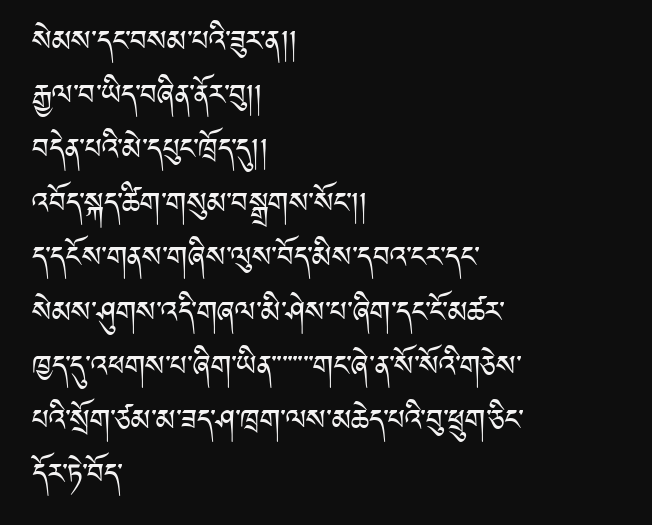སེམས་དང་བསམ་པའི་ཟུར་ན།།
རྒྱལ་བ་ཡིད་བཞིན་ནོར་བུ།།
བདེན་པའི་མེ་དཔུང་ཁྲོད་དུ།།
འབོད་སྐད་ཚིག་གསུམ་བསྒྲགས་སོང་།།
ད་དངོས་གནས་གཞིས་ལུས་བོད་མིས་དབའ་ངར་དང་སེམས་ཤུགས་འདི་གཞལ་མི་ཤེས་པ་ཞིག་དང་ངོ་མཚར་ཁྱད་དུ་འཕགས་པ་ཞིག་ཡིན་་་་་་་་གང་ཞེ་ན་སོ་སོའི་གཅེས་པའི་སྲོག་ཙམ་མ་ཟད་ཤ་ཁྲག་ལས་མཆེད་པའི་བུ་ཕྲུག་ཅིང་དོར་ཏེ་བོད་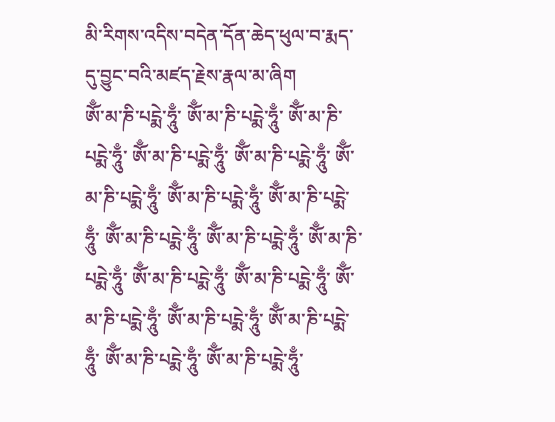མི་རིགས་འདིས་བདེན་དོན་ཆེད་ཕུལ་བ་རྨད་དུ་བྱུང་བའི་མཛད་རྗེས་རྣལ་མ་ཞིག
ཨོྃ་མ་ཎི་པངྨེ་ཧཱུྃ་ ཨོྃ་མ་ཎི་པངྨེ་ཧཱུྃ་ ཨོྃ་མ་ཎི་པངྨེ་ཧཱུྃ་ ཨོྃ་མ་ཎི་པངྨེ་ཧཱུྃ་ ཨོྃ་མ་ཎི་པངྨེ་ཧཱུྃ་ ཨོྃ་མ་ཎི་པངྨེ་ཧཱུྃ་ ཨོྃ་མ་ཎི་པངྨེ་ཧཱུྃ་ ཨོྃ་མ་ཎི་པངྨེ་ཧཱུྃ་ ཨོྃ་མ་ཎི་པངྨེ་ཧཱུྃ་ ཨོྃ་མ་ཎི་པངྨེ་ཧཱུྃ་ ཨོྃ་མ་ཎི་པངྨེ་ཧཱུྃ་ ཨོྃ་མ་ཎི་པངྨེ་ཧཱུྃ་ ཨོྃ་མ་ཎི་པངྨེ་ཧཱུྃ་ ཨོྃ་མ་ཎི་པངྨེ་ཧཱུྃ་ ཨོྃ་མ་ཎི་པངྨེ་ཧཱུྃ་ ཨོྃ་མ་ཎི་པངྨེ་ཧཱུྃ་ ཨོྃ་མ་ཎི་པངྨེ་ཧཱུྃ་ ཨོྃ་མ་ཎི་པངྨེ་ཧཱུྃ་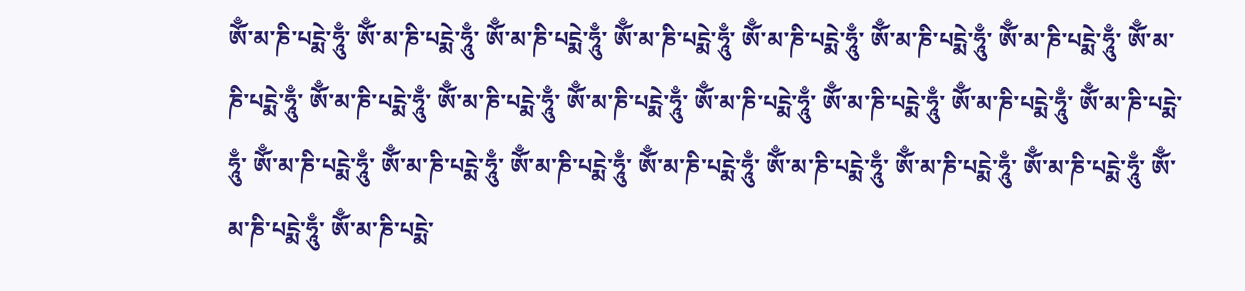ཨོྃ་མ་ཎི་པངྨེ་ཧཱུྃ་ ཨོྃ་མ་ཎི་པངྨེ་ཧཱུྃ་ ཨོྃ་མ་ཎི་པངྨེ་ཧཱུྃ་ ཨོྃ་མ་ཎི་པངྨེ་ཧཱུྃ་ ཨོྃ་མ་ཎི་པངྨེ་ཧཱུྃ་ ཨོྃ་མ་ཎི་པངྨེ་ཧཱུྃ་ ཨོྃ་མ་ཎི་པངྨེ་ཧཱུྃ་ ཨོྃ་མ་ཎི་པངྨེ་ཧཱུྃ་ ཨོྃ་མ་ཎི་པངྨེ་ཧཱུྃ་ ཨོྃ་མ་ཎི་པངྨེ་ཧཱུྃ་ ཨོྃ་མ་ཎི་པངྨེ་ཧཱུྃ་ ཨོྃ་མ་ཎི་པངྨེ་ཧཱུྃ་ ཨོྃ་མ་ཎི་པངྨེ་ཧཱུྃ་ ཨོྃ་མ་ཎི་པངྨེ་ཧཱུྃ་ ཨོྃ་མ་ཎི་པངྨེ་ཧཱུྃ་ ཨོྃ་མ་ཎི་པངྨེ་ཧཱུྃ་ ཨོྃ་མ་ཎི་པངྨེ་ཧཱུྃ་ ཨོྃ་མ་ཎི་པངྨེ་ཧཱུྃ་ ཨོྃ་མ་ཎི་པངྨེ་ཧཱུྃ་ ཨོྃ་མ་ཎི་པངྨེ་ཧཱུྃ་ ཨོྃ་མ་ཎི་པངྨེ་ཧཱུྃ་ ཨོྃ་མ་ཎི་པངྨེ་ཧཱུྃ་ ཨོྃ་མ་ཎི་པངྨེ་ཧཱུྃ་ ཨོྃ་མ་ཎི་པངྨེ་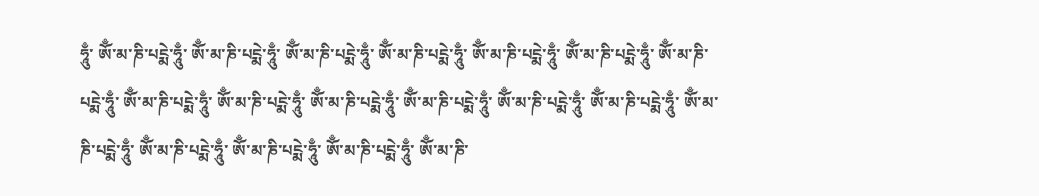ཧཱུྃ་ ཨོྃ་མ་ཎི་པངྨེ་ཧཱུྃ་ ཨོྃ་མ་ཎི་པངྨེ་ཧཱུྃ་ ཨོྃ་མ་ཎི་པངྨེ་ཧཱུྃ་ ཨོྃ་མ་ཎི་པངྨེ་ཧཱུྃ་ ཨོྃ་མ་ཎི་པངྨེ་ཧཱུྃ་ ཨོྃ་མ་ཎི་པངྨེ་ཧཱུྃ་ ཨོྃ་མ་ཎི་པངྨེ་ཧཱུྃ་ ཨོྃ་མ་ཎི་པངྨེ་ཧཱུྃ་ ཨོྃ་མ་ཎི་པངྨེ་ཧཱུྃ་ ཨོྃ་མ་ཎི་པངྨེ་ཧཱུྃ་ ཨོྃ་མ་ཎི་པངྨེ་ཧཱུྃ་ ཨོྃ་མ་ཎི་པངྨེ་ཧཱུྃ་ ཨོྃ་མ་ཎི་པངྨེ་ཧཱུྃ་ ཨོྃ་མ་ཎི་པངྨེ་ཧཱུྃ་ ཨོྃ་མ་ཎི་པངྨེ་ཧཱུྃ་ ཨོྃ་མ་ཎི་པངྨེ་ཧཱུྃ་ ཨོྃ་མ་ཎི་པངྨེ་ཧཱུྃ་ ཨོྃ་མ་ཎི་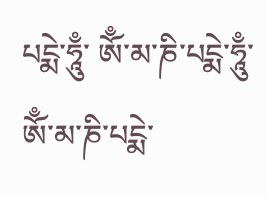པངྨེ་ཧཱུྃ་ ཨོྃ་མ་ཎི་པངྨེ་ཧཱུྃ་ ཨོྃ་མ་ཎི་པངྨེ་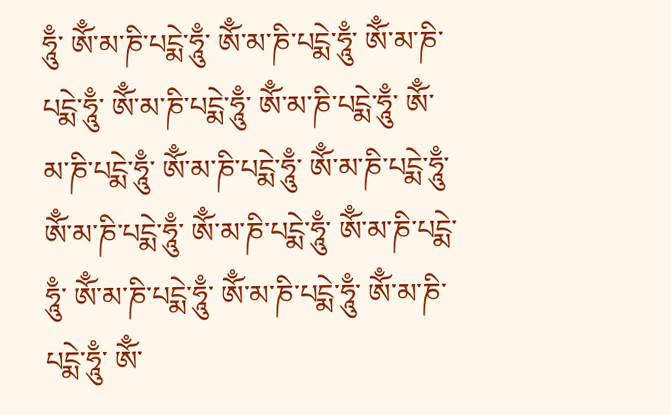ཧཱུྃ་ ཨོྃ་མ་ཎི་པངྨེ་ཧཱུྃ་ ཨོྃ་མ་ཎི་པངྨེ་ཧཱུྃ་ ཨོྃ་མ་ཎི་པངྨེ་ཧཱུྃ་ ཨོྃ་མ་ཎི་པངྨེ་ཧཱུྃ་ ཨོྃ་མ་ཎི་པངྨེ་ཧཱུྃ་ ཨོྃ་མ་ཎི་པངྨེ་ཧཱུྃ་ ཨོྃ་མ་ཎི་པངྨེ་ཧཱུྃ་ ཨོྃ་མ་ཎི་པངྨེ་ཧཱུྃ་ ཨོྃ་མ་ཎི་པངྨེ་ཧཱུྃ་ ཨོྃ་མ་ཎི་པངྨེ་ཧཱུྃ་ ཨོྃ་མ་ཎི་པངྨེ་ཧཱུྃ་ ཨོྃ་མ་ཎི་པངྨེ་ཧཱུྃ་ ཨོྃ་མ་ཎི་པངྨེ་ཧཱུྃ་ ཨོྃ་མ་ཎི་པངྨེ་ཧཱུྃ་ ཨོྃ་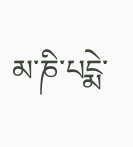མ་ཎི་པངྨེ་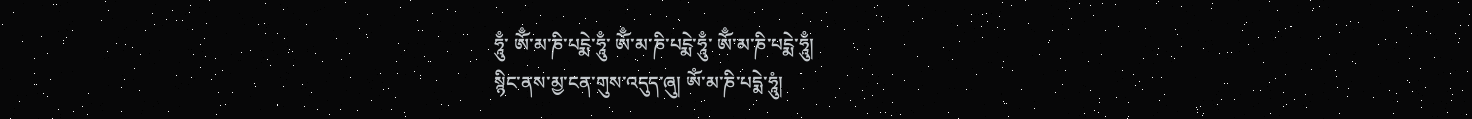ཧཱུྃ་ ཨོྃ་མ་ཎི་པངྨེ་ཧཱུྃ་ ཨོྃ་མ་ཎི་པངྨེ་ཧཱུྃ་ ཨོྃ་མ་ཎི་པངྨེ་ཧཱུྃ།
སྙིང་ནས་མྱ་ངན་གུས་འདུད་ཞུ། ཨོཾ་མ་ཎི་པདྨེ་ཧཱུཾ།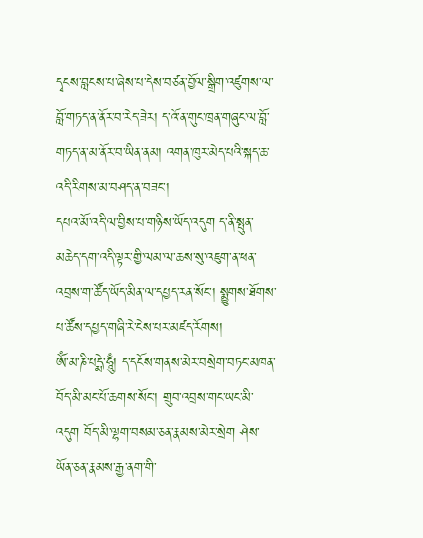དྭངས་བླངས་པ་ཞེས་པ་དེས་བཙན་བྱོལ་སྒྲིག་འཛུགས་ལ་བློ་གཏད་ན་ནོར་བ་རེད་ཟེར། ད་འོ་ན་གུང་ཁྲན་གཞུང་ལ་བློ་གཏད་ན་མ་ནོར་བ་ཡིན་ནམ། འགན་ཁུར་མེད་པའི་སྐད་ཆ་འདི་རིགས་མ་བཤད་ན་བཟང་།
དཔའ་མོ་འདི་ལ་བྱིས་པ་གཉིས་ཡོད་འདུག ད་ནི་སྤུན་མཆེད་དག་འདི་ལྟར་གྱི་ལམ་ལ་ཆས་སུ་འཇུག་ན་ཕན་འབྲས་ག་ཚོད་ཡོད་མིན་ལ་དཔྱད་རན་སོང་། སྨྱུགས་ཐོགས་པ་ཚོས་དཔྱད་གཞི་རེ་ངེས་པར་མཛད་རོགས།
ཨོཾ་མ་ཎི་པདྨེ་ཧཱུྃ། ད་དངོས་གནས་མེར་བསྲེག་བཏང་མཁན་བོད་མི་མང་པོ་ཆགས་སོང་། གྲུབ་འབྲས་གང་ཡང་མི་འདུག བོད་མི་ལྷག་བསམ་ཅན་རྣམས་མེར་སྲེག ཤེས་ཡོན་ཅན་རྣམས་རྒྱ་ནག་གི་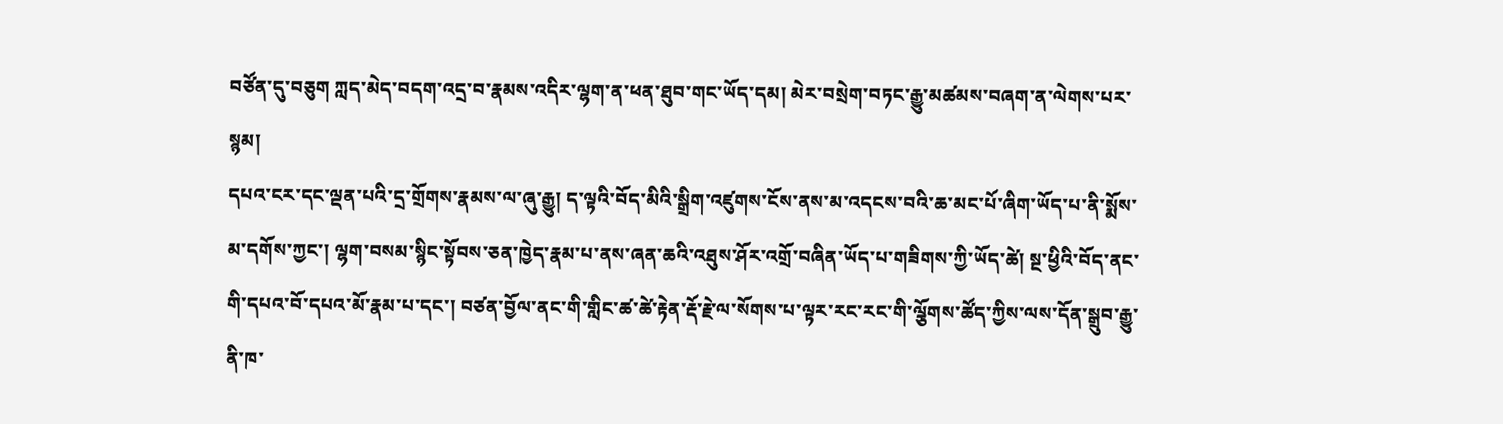བཙོན་དུ་བཅུག ཀླད་མེད་བདག་འདྲ་བ་རྣམས་འདིར་ལྷག་ན་ཕན་ཐུབ་གང་ཡོད་དམ། མེར་བསྲེག་བཏང་རྒྱུ་མཚམས་བཞག་ན་ལེགས་པར་སྙམ།
དཔའ་ངར་དང་ལྡན་པའི་དྲ་གྲོགས་རྣམས་ལ་ཞུ་རྒྱུ། ད་ལྟའི་བོད་མིའི་སྒྲིག་འཛུགས་ངོས་ནས་མ་འདངས་བའི་ཆ་མང་པོ་ཞིག་ཡོད་པ་ནི་སྨོས་མ་དགོས་ཀྱང་། ལྷག་བསམ་སྙིང་སྟོབས་ཅན་ཁྱེད་རྣམ་པ་ནས་ཞན་ཆའི་འཐུས་ཤོར་འགྲོ་བཞིན་ཡོད་པ་གཟིགས་ཀྱི་ཡོད་ཚེ། སྔ་ཕྱིའི་བོད་ནང་གི་དཔའ་བོ་དཔའ་མོ་རྣམ་པ་དང་། བཙན་བྱོལ་ནང་གི་གླིང་ཚ་ཚེ་རྟེན་རྡོ་རྗེ་ལ་སོགས་པ་ལྟར་རང་རང་གི་ལྕོགས་ཚོད་ཀྱིས་ལས་དོན་སྒྲུབ་རྒྱུ་ནི་ཁ་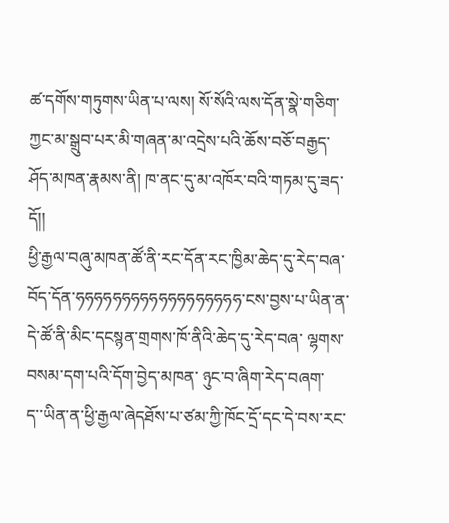ཚ་དགོས་གཏུགས་ཡིན་པ་ལས། སོ་སོའི་ལས་དོན་སྣེ་གཅིག་ཀྱང་མ་སྒྲུབ་པར་མི་གཞན་མ་འདྲེས་པའི་ཆོས་བཅོ་བརྒྱད་ཤོད་མཁན་རྣམས་ནི། ཁ་ནང་དུ་མ་འཁོར་བའི་གཏམ་དུ་ཟད་དོ།།
ཕྱི་རྒྱལ་བཞུ་མཁན་ཚོ་ནི་རང་དོན་རང་ཁྱིམ་ཆེད་དུ་རེད་བཞ་ བོད་དོན་ཧཧཧཧཧཧཧཧཧཧཧཧཧཧཧཧཧཧ་ངས་བྱས་པ་ཡིན་ན་
དེ་ཚོ་ནི་མིང་དངསྙན་གྲགས་ཁོ་ནིའི་ཆེད་དུ་རེད་བཞ་ ལྷགས་བསམ་དག་པའི་དོག་བྱེད་མཁན་ ཉུང་བ་ཞིག་རེད་བཞག་
ད་་ཡིན་ན་ཕྱི་རྒྱལ་ཞེདཐོས་པ་ཙམ་ཀྱི་ཁོང་དྲོ་དང་དེ་བས་རང་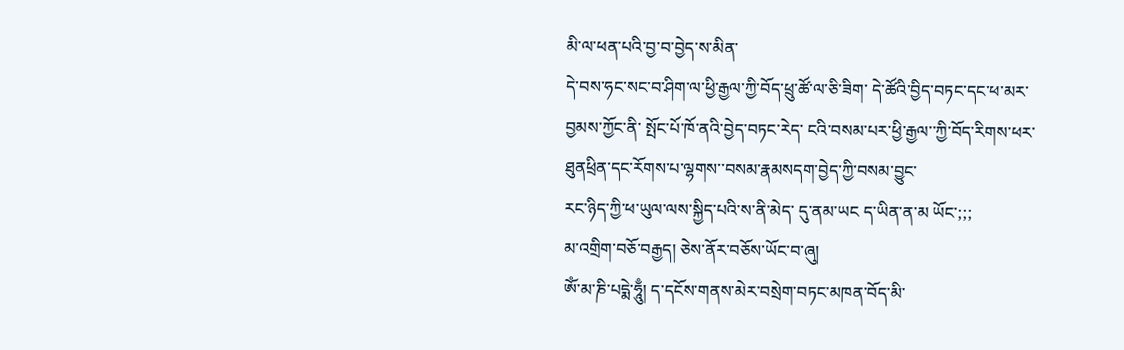མི་ལ་ཕན་པའི་བྱ་བ་བྱེད་ས་མིན་
དེ་བས་ཧང་སང་བ་ཤིག་ལ་ཕྱི་རྒྱལ་ཀྱི་བོད་ཕྲུ་ཚོ་ལ་ཅི་ཟིག་ དེ་ཚོའི་བྱིད་བཏང་དང་ཕ་མར་བྱམས་ཀྱོང་ནི་ སྤོང་པོ་ཁོ་ནའི་བྱེད་བཏང་རེད་ ངའི་བསམ་པར་ཕྱི་རྒྱལ་་ཀྱི་བོད་རིགས་ཕར་ཐུནཕྲིན་དང་རོགས་པ་ལྷགས་་བསམ་རྣམསདག་བྱེད་ཀྱི་བསམ་བྱུང་
རང་ཉིད་ཀྱི་ཕ་ཡུལ་ལས་སྐྱིད་པའི་ས་ནི་མེད་ དུ་ནམ་ཡང ད་ཡིན་ན་མ ཡོང་;;;
མ་འགྲིག་བཅོ་བརྒྱད། ཅེས་ནོར་བཅོས་ཡོང་བ་ཞུ།
ཨོཾ་མ་ཎི་པདྨེ་ཧཱུྃ། ད་དངོས་གནས་མེར་བསྲེག་བཏང་མཁན་བོད་མི་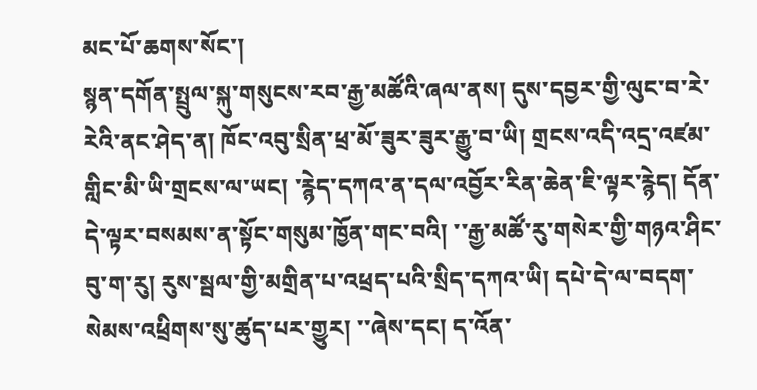མང་པོ་ཆགས་སོང་།
སྙན་དགོན་སྤྲུལ་སྐུ་གསུངས་རབ་རྒྱ་མཚོའི་ཞལ་ནས། དུས་དབྱར་གྱི་ལུང་བ་རེ་རེའི་ནང་ཤེད་ན། ཁོང་འབུ་སྲིན་ཕྲ་མོ་ཟུར་ཟུར་རྒྱུ་བ་ཡི། གྲངས་འདི་འདྲ་འཛམ་གླིང་མི་ཡི་གྲངས་ལ་ཡང། ་རྙེད་དཀའ་ན་དལ་འབྱོར་རིན་ཆེན་ཇི་ལྟར་རྙེད། དོན་དེ་ལྟར་བསམས་ན་སྟོང་གསུམ་ཁྱོན་གང་བའི། ་་རྒྱ་མཚོ་རུ་གསེར་གྱི་གཉའ་ཤིང་བུ་ག་རུ། རུས་སྦལ་གྱི་མགྲིན་པ་འཕྲད་པའི་སྲིད་དཀའ་ཡི། དཔེ་དེ་ལ་བདག་སེམས་འཕྲིགས་སུ་ཚུད་པར་གྱུར། ་་ཞེས་དང། ད་འོན་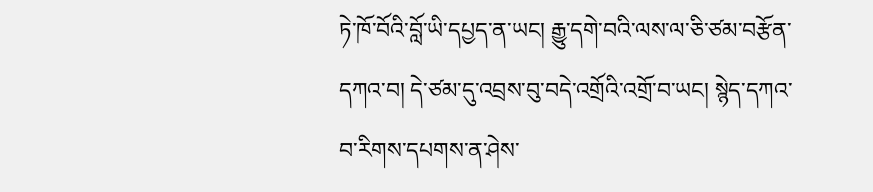ཏེ་ཁོ་བོའི་བློ་ཡི་དཔྱད་ན་ཡང། རྒྱུ་དགེ་བའི་ལས་ལ་ཅི་ཙམ་བརྩོན་དཀའ་བ། དེ་ཙམ་དུ་འབྲས་བུ་བདེ་འགྲོའི་འགྲོ་བ་ཡང། སྙེད་དཀའ་བ་རིགས་དཔགས་ན་ཤེས་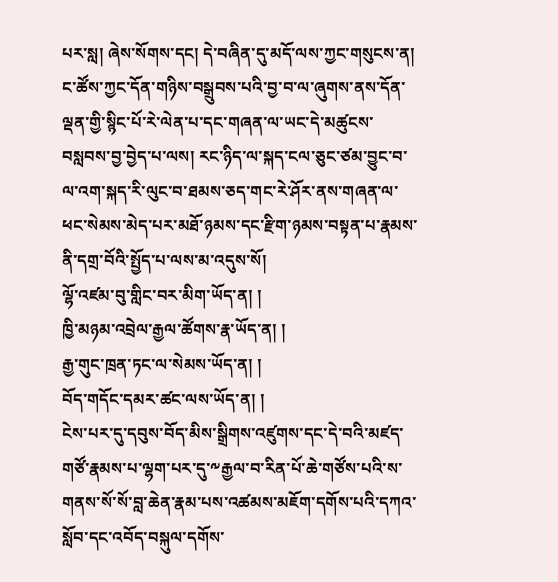པར་སླ། ཞེས་སོགས་དང། དེ་བཞིན་དུ་མདོ་ལས་ཀྱང་གསུངས་ན། ང་ཚོས་ཀྱང་དོན་གཉིས་བསྒྲུབས་པའི་བྱ་བ་ལ་ཞུགས་ནས་དོན་ལྡན་གྱི་སྙིང་པོ་རེ་ལེན་པ་དང་གཞན་ལ་ཡང་དེ་མཚུངས་བསླབས་བྱ་བྱེད་པ་ལས། རང་ཉིད་ལ་སྐད་ངལ་ཅུང་ཙམ་བྱུང་བ་ལ་འག་སྐད་རི་ལུང་བ་ཐམས་ཅད་གང་རེ་ཤོར་ནས་གཞན་ལ་ཕང་སེམས་མེད་པར་མཐོ་ཉམས་དང་རྫིག་ཉམས་བསྟན་པ་རྣམས་ནི་དགྲ་བོའི་སྤྱོད་པ་ལས་མ་འདུས་སོ།
ལྷོ་འཛམ་བུ་གླིང་བར་མིག་ཡོད་ན། །
ཁྱི་མཉམ་འབྲེལ་རྒྱལ་ཚོགས་རྣ་ཡོད་ན། །
རྒྱ་གུང་ཁྲན་ཏང་ལ་སེམས་ཡོད་ན། །
བོད་གདོང་དམར་ཚང་ལས་ཡོད་ན། །
ངེས་པར་དུ་དབུས་བོད་མིས་སྒྲིགས་འཛུགས་དང་དེ་བའི་མཛད་གཙོ་རྣམས་པ་ལྷག་པར་དུ་༸རྒྱལ་བ་རིན་པོ་ཆེ་གཙོས་པའི་ས་གནས་སོ་སོ་བླ་ཆེན་རྣམ་པས་འཚམས་མཇོག་དགོས་པའི་དཀའ་སློབ་དང་འབོད་བསྐུལ་དགོས་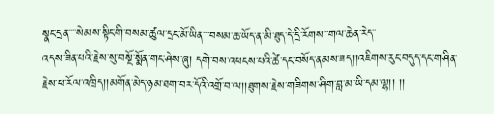སྣང་དྲན་་་་སེམས་སྟིང་གི་བསམ་ཚུལ་དྲང་མོ་ཡིན་་་བསམ་ཆ་ཡོད་ན་མི་ཐུད་དེ་དྲི་རོགས་་གལ་ཆེན་རེད་་
འདས་ཟིན་པའི་རྗེས་སུ་བསྔོ་སྨོན་གང་ཤེས་ཞུ། དགེ་བས་འཕངས་པའི་ཚེ་དང་བསོད་ནམས་ཟད།།འཇིགས་རུང་བདུད་དང་གཤིན་རྗེས་ཕ་རོལ་འཁྲིད།།མགོན་མེད་ཉམ་ཐག་བར་དོའི་འགྲོ་བ་ལ།།ཐུགས་རྗེས་གཟིགས་ཤིག་བླ་མ་ཡི་དམ་ལྷ།། །།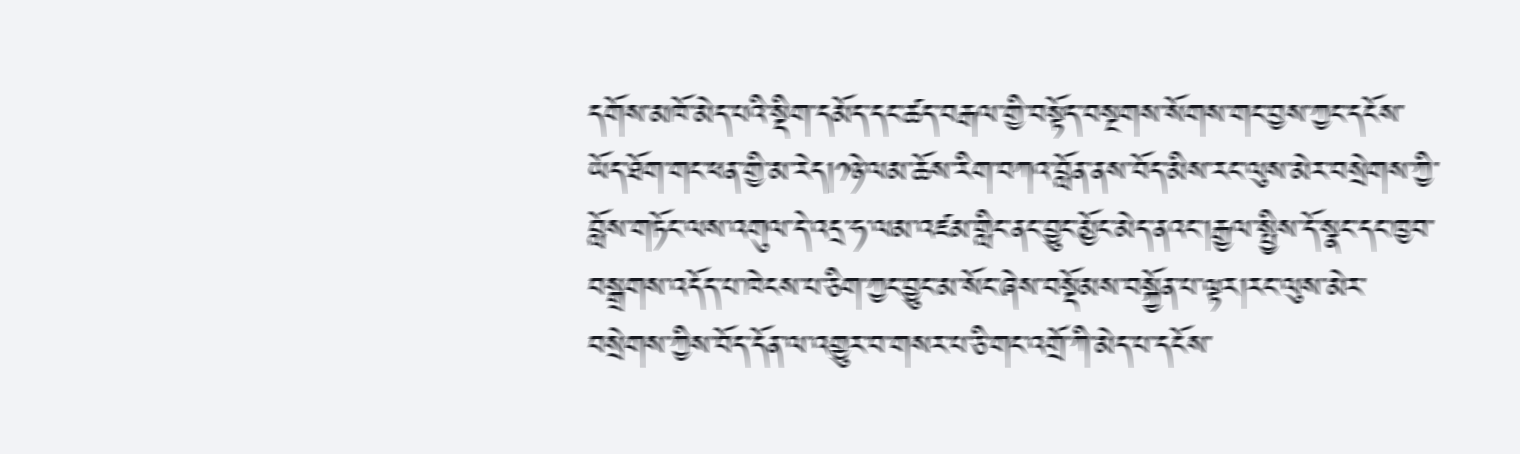དགོས་མཁོ་མེད་པའི་སྡིག་དམོད་དང་ཚད་བརྒལ་གྱི་བསྟོད་བསྔགས་སོགས་གང་བྱས་ཀྱང་དངོས་ཡོད་ཐོག་གང་ཕན་གྱི་མ་རེད།༡ཉེ་ལམ་ཆོས་རིག་བཀའ་བློན་ནས་བོད་མིས་རང་ལུས་མེར་བསྲེགས་ཀྱི་བློས་གཏོང་ལས་འགུལ་དེ་འདྲ་ཧ་ལམ་འཛམ་གླིང་ནང་བྱུང་མྱོང་མེད་ནའང་།རྒྱལ་སྤྱིས་དོ་སྣང་དང་ཁྱབ་བསྒྲགས་འདོད་པ་ཁེངས་པ་ཅིག་ཀྱང་བྱུང་མ་སོང་ཞེས་བསྡོམས་བསྐྱོན་པ་ལྟར།རང་ལུས་མེར་བསྲེགས་ཀྱིས་བོད་དོན་ལ་འགྱུར་བ་གསར་པ་ཅི་གང་འགྲོ་ཀི་མེད་པ་དངོས་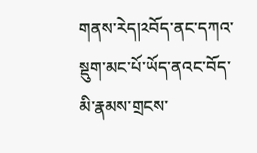གནས་རེད།༢བོད་ནང་དཀའ་སྡུག་མང་པོ་ཡོད་ནའང་བོད་མི་རྣམས་གྲངས་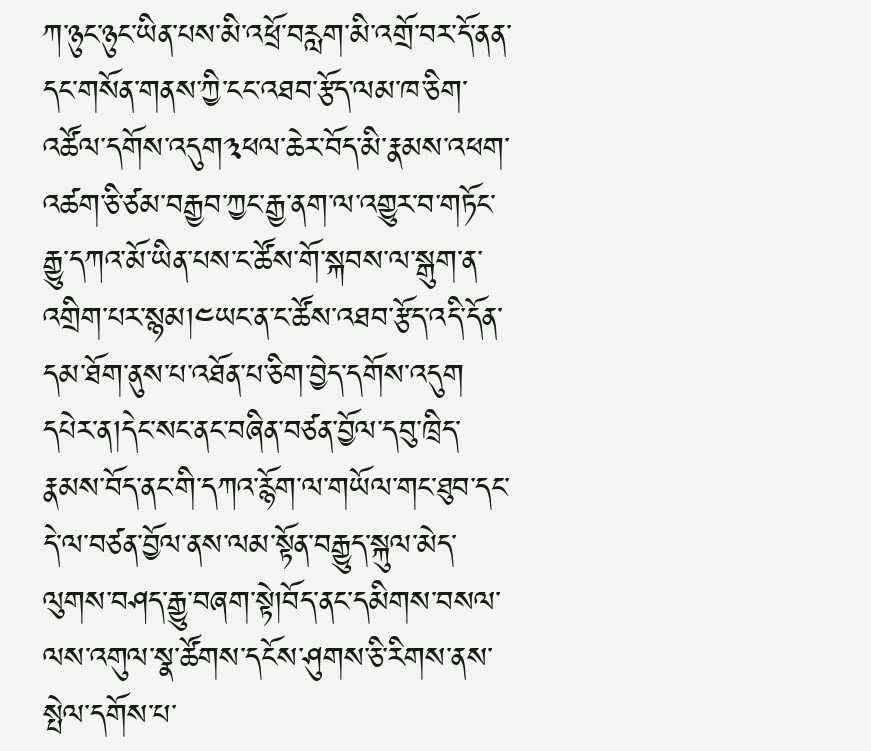ཀ་ཉུང་ཉུང་ཡིན་པས་མི་འཕྲོ་བརླག་མི་འགྲོ་བར་དོ་ནན་དང་གསོན་གནས་ཀྱི་ངང་འཐབ་རྩོད་ལམ་ཁ་ཅིག་འཚོལ་དགོས་འདུག༣ཕལ་ཆེར་བོད་མི་རྣམས་འཕག་འཚག་ཅི་ཙམ་བརྒྱབ་ཀྱང་རྒྱ་ནག་ལ་འགྱུར་བ་གཏོང་རྒྱུ་དཀའ་མོ་ཡིན་པས་ང་ཚོས་གོ་སྐབས་ལ་སྒུག་ན་འགྲིག་པར་སྙམ།༤ཡང་ན་ང་ཚོས་འཐབ་རྩོད་འདི་དོན་དམ་ཐོག་ནུས་པ་འཐོན་པ་ཅིག་བྱེད་དགོས་འདུག དཔེར་ན།དེང་སང་ནང་བཞིན་བཙན་བྱོལ་དབུ་ཁྲིད་རྣམས་བོད་ནང་གི་དཀའ་རྙོག་ལ་གཡོལ་གང་ཐུབ་དང་དེ་ལ་བཙན་བྱོལ་ནས་ལམ་སྟོན་བརྒྱུད་སྐུལ་མེད་ལུགས་བཤད་རྒྱུ་བཞག་སྟེ།བོད་ནང་དམིགས་བསལ་ལས་འགུལ་སྣ་ཚོགས་དངོས་ཤུགས་ཅི་རིགས་ནས་སྤེལ་དགོས་པ་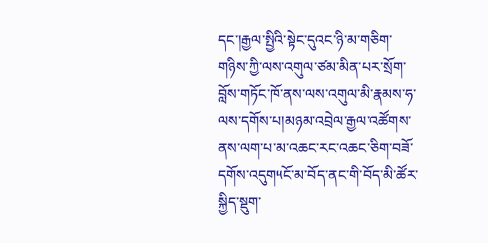དང་།རྒྱལ་སྤྱིའི་སྟེང་དུའང་ཉི་མ་གཅིག་གཉིས་ཀྱི་ལས་འགུལ་ཙམ་མིན་པར་སྲོག་བློས་གཏོང་ཁོ་ནས་ལས་འགུལ་མི་རྣམས་ཧ་ལས་དགོས་པ།མཉམ་འབྲེལ་རྒྱལ་འཚོགས་ནས་ལག་པ་མ་འཆང་རང་འཆང་ཅིག་བཟོ་དགོས་འདུག༥ངོ་མ་བོད་ནང་གི་བོད་མི་ཚོར་སྐྱིད་སྡུག་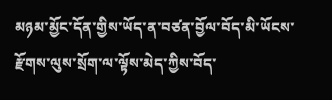མཉམ་མྱོང་དོན་གྱིས་ཡོད་ན་བཙན་བྱོལ་བོད་མི་ཡོངས་རྫོགས་ལུས་སྲོག་ལ་ལྟོས་མེད་ཀྱིས་བོད་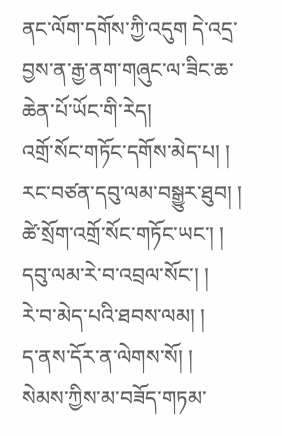ནང་ལོག་དགོས་ཀྱི་འདུག དེ་འདྲ་བྱས་ན་རྒྱ་ནག་གཞུང་ལ་ཟིང་ཆ་ཆེན་པོ་ཡོང་གི་རེད།
འགྲོ་སོང་གཏོང་དགོས་མེད་པ། །
རང་བཙན་དབུ་ལམ་བསྒྱུར་ཐུབ། །
ཚེ་སྲོག་འགྲོ་སོང་གཏོང་ཡང་། །
དབུ་ལམ་རེ་བ་འབྲལ་སོང་། །
རེ་བ་མེད་པའི་ཐབས་ལམ། །
ད་ནས་དོར་ན་ལེགས་སོ། །
སེམས་ཀྱིས་མ་བཟོད་གཏམ་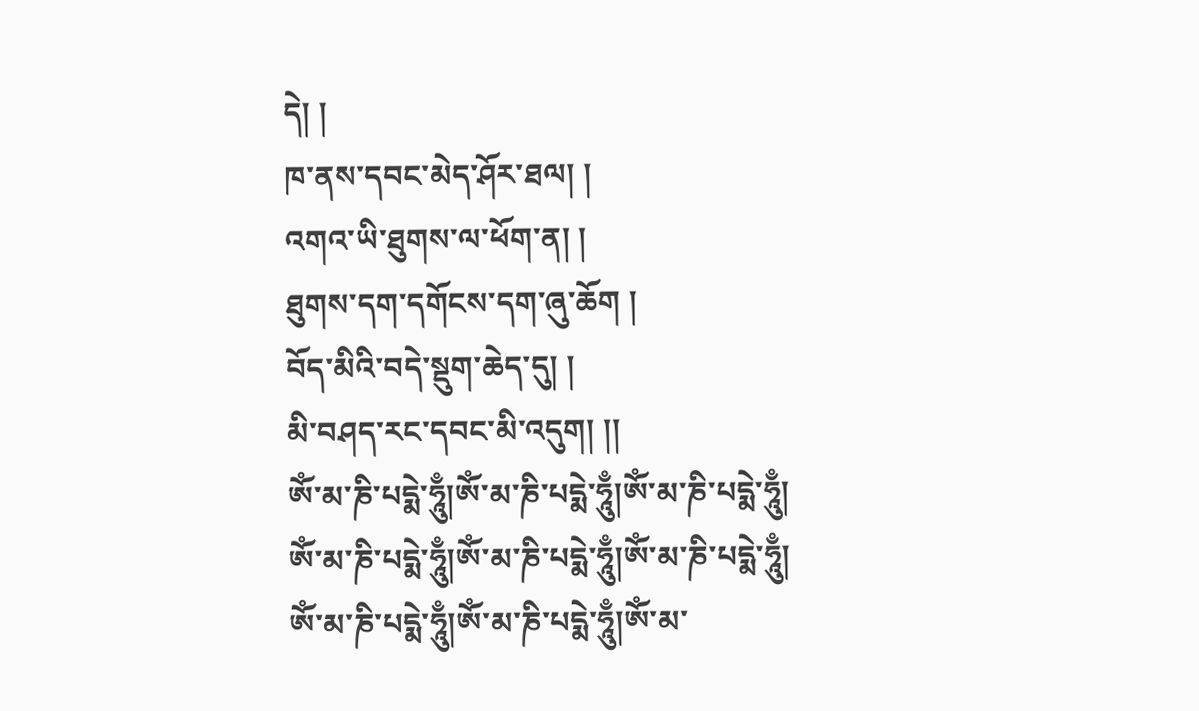དེ། །
ཁ་ནས་དབང་མེད་ཤོར་ཐལ། །
འགའ་ཡི་ཐུགས་ལ་ཕོག་ན། །
ཐུགས་དག་དགོངས་དག་ཞུ་ཆོག །
བོད་མིའི་བདེ་སྡུག་ཆེད་དུ། །
མི་བཤད་རང་དབང་མི་འདུག། །།
ཨོཾ་མ་ཎི་པདྨེ་ཧཱུྃ།ཨོཾ་མ་ཎི་པདྨེ་ཧཱུྃ།ཨོཾ་མ་ཎི་པདྨེ་ཧཱུྃ།
ཨོཾ་མ་ཎི་པདྨེ་ཧཱུྃ།ཨོཾ་མ་ཎི་པདྨེ་ཧཱུྃ།ཨོཾ་མ་ཎི་པདྨེ་ཧཱུྃ།
ཨོཾ་མ་ཎི་པདྨེ་ཧཱུྃ།ཨོཾ་མ་ཎི་པདྨེ་ཧཱུྃ།ཨོཾ་མ་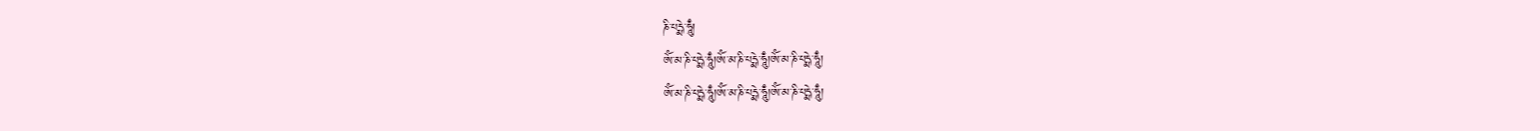ཎི་པདྨེ་ཧཱུྃ།
ཨོཾ་མ་ཎི་པདྨེ་ཧཱུྃ།ཨོཾ་མ་ཎི་པདྨེ་ཧཱུྃ།ཨོཾ་མ་ཎི་པདྨེ་ཧཱུྃ།
ཨོཾ་མ་ཎི་པདྨེ་ཧཱུྃ།ཨོཾ་མ་ཎི་པདྨེ་ཧཱུྃ།ཨོཾ་མ་ཎི་པདྨེ་ཧཱུྃ།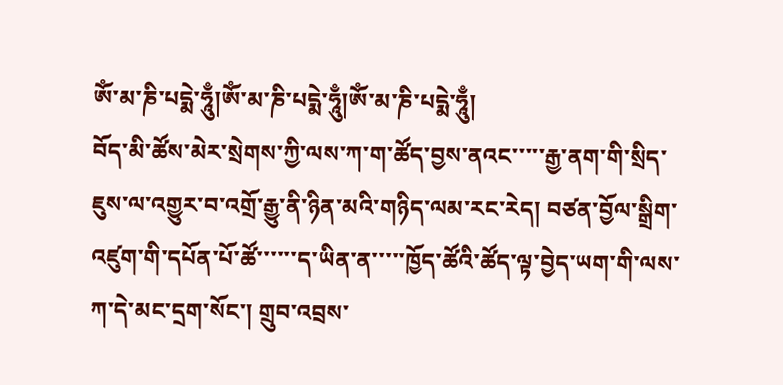ཨོཾ་མ་ཎི་པདྨེ་ཧཱུྃ།ཨོཾ་མ་ཎི་པདྨེ་ཧཱུྃ།ཨོཾ་མ་ཎི་པདྨེ་ཧཱུྃ།
བོད་མི་ཚོས་མེར་སྲེགས་ཀྱི་ལས་ཀ་ག་ཚོད་བྱས་ནའང་་་་་རྒྱ་ནག་གི་སྲིད་ཇུས་ལ་འགྱུར་བ་འགྲོ་རྒྱུ་ནི་ཉིན་མའི་གཉིད་ལམ་རང་རེད། བཙན་བྱོལ་སྒྲིག་འཛུག་གི་དཔོན་པོ་ཚོ་་་་་་ད་ཡིན་ན་་་་་ཁྱོད་ཚོའི་ཚོད་ལྟ་བྱེད་ཡག་གི་ལས་ཀ་དེ་མང་དྲག་སོང་། གྲུབ་འབྲས་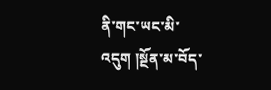ནི་གང་ཡང་མི་འདུག །སྔོན་མ་བོད་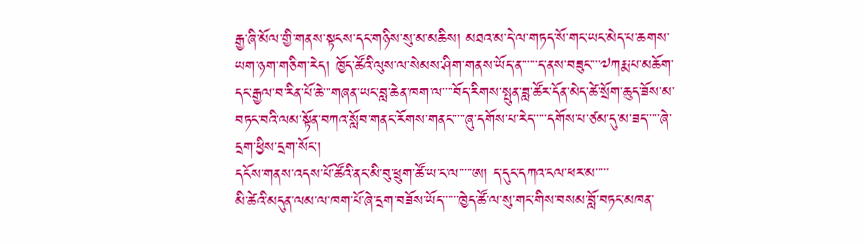རྒྱ་ཞི་མོལ་གྱི་གནས་སྟངས་དང་གཉིས་སུ་མ་མཆིས། མཐའ་མ་དེ་ལ་གཏད་སོ་གང་ཡང་མེད་པ་ཆགས་ཡག་ཉག་གཅིག་རེད། ཁྱོད་ཚོའི་ལུས་ལ་སེམས་ཤིག་གནས་ཡོད་ན་་་་་་ད་ནས་བཟུང་་་་༧ཀརྨ་པ་མཆོག་དང་རྒྱལ་བ་རིན་པོ་ཆེ་་་གཞན་ཡང་བླ་ཆེན་ཁག་ལ་་་་བོད་རིགས་སྤུན་ཟླ་ཚོར་དོན་མེད་ཚེ་སྲོག་ཆུད་ཟོས་མ་བཏང་བའི་ལམ་སྟོན་བཀའ་སློབ་གནང་རོགས་གནང་་་་་ཞུ་དགོས་པ་རེད་་་་་དགོས་པ་ཙམ་དུ་མ་ཟད་་་་་ཞེ་དྲག་ཕྱིས་དྲག་སོང་།
དངོས་གནས་འདས་པོ་ཚོའི་ནང་མི་བུ་ཕྲུག་ཚོ་ཡ་ང་ལ་་་་་ཨ། ད་དུང་དཀའ་ངལ་ཕར་མ་་་་་
མི་ཚེའི་མདུན་ལམ་ལ་ཁག་པོ་ཞེ་དྲག་བཟོས་ཡོད་་་་་་ཁྱེད་ཚོ་ལ་སུ་གང་གིས་བསམ་བློ་བཏང་མཁན་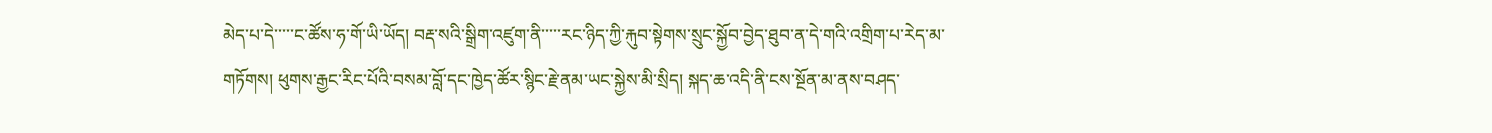མེད་པ་དེ་་་་་ང་ཚོས་ཧ་གོ་ཡི་ཡོད། བརྡ་སའི་སྒྲིག་འཛུག་ནི་་་་་རང་ཉིད་ཀྱི་རྐུབ་སྟེགས་སྲུང་སྐྱོབ་བྱེད་ཐུབ་ན་དེ་གའི་འགྲིག་པ་རེད་མ་གཏོགས། ཕུགས་རྒྱང་རིང་པོའི་བསམ་བློ་དང་ཁྱེད་ཚོར་སྙིང་རྗེ་ནམ་ཡང་སྐྱེས་མི་སྲིད། སྐད་ཆ་འདི་ནི་ངས་སྔོན་མ་ནས་བཤད་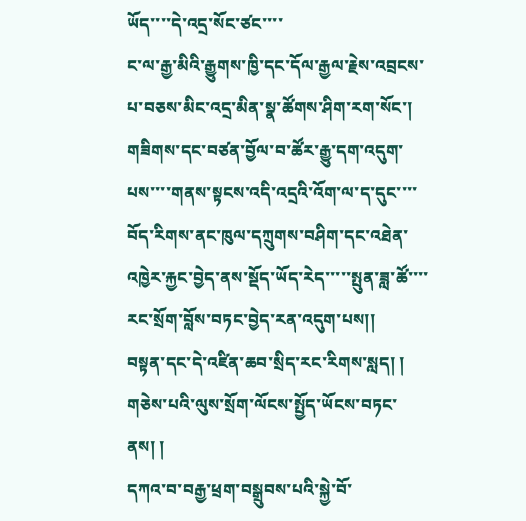ཡོད་་་་དེ་འདྲ་སོང་ཙང་་་་
ང་ལ་རྒྱ་མིའི་རྒྱུགས་ཁྱི་དང་དོལ་རྒྱལ་རྗེས་འབྲངས་པ་བཅས་མིང་འདྲ་མིན་སྣ་ཚོགས་ཤིག་རག་སོང་། གཟིགས་དང་བཙན་བྱོལ་བ་ཚོར་རྒྱུ་དག་འདུག་པས་་་་གནས་སྟངས་འདི་འདྲའི་འོག་ལ་ད་དུང་་་་བོད་རིགས་ནང་ཁུལ་དཀྲུགས་བཤིག་དང་འཐེན་འཁྱེར་རྐྱང་བྱེད་ནས་སྡོད་ཡོད་རེད་་་་་སྤུན་ཟླ་ཚོ་་་་རང་སྲོག་བློས་བཏང་བྱེད་རན་འདུག་པས།།
བསྟན་དང་དེ་འཛིན་ཆབ་སྲིད་རང་རིགས་སླད། །
གཅེས་པའི་ལུས་སྲོག་ལོངས་སྤྱོད་ཡོངས་བཏང་ནས། །
དཀའ་བ་བརྒྱ་ཕྲག་བསྒྲུབས་པའི་སྐྱེ་བོ་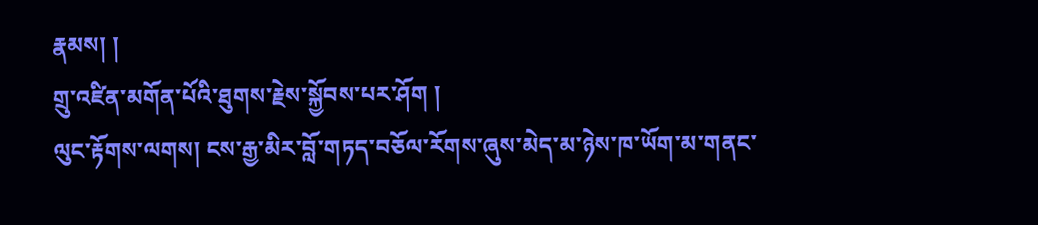རྣམས། །
གྲུ་འཛིན་མགོན་པོའི་ཐུགས་རྗེས་སྐྱོབས་པར་ཤོག །
ལུང་རྟོགས་ལགས། ངས་རྒྱ་མིར་བློ་གཏད་བཅོལ་རོགས་ཞུས་མེད་མ་ཉེས་ཁ་ཡོག་མ་གནང་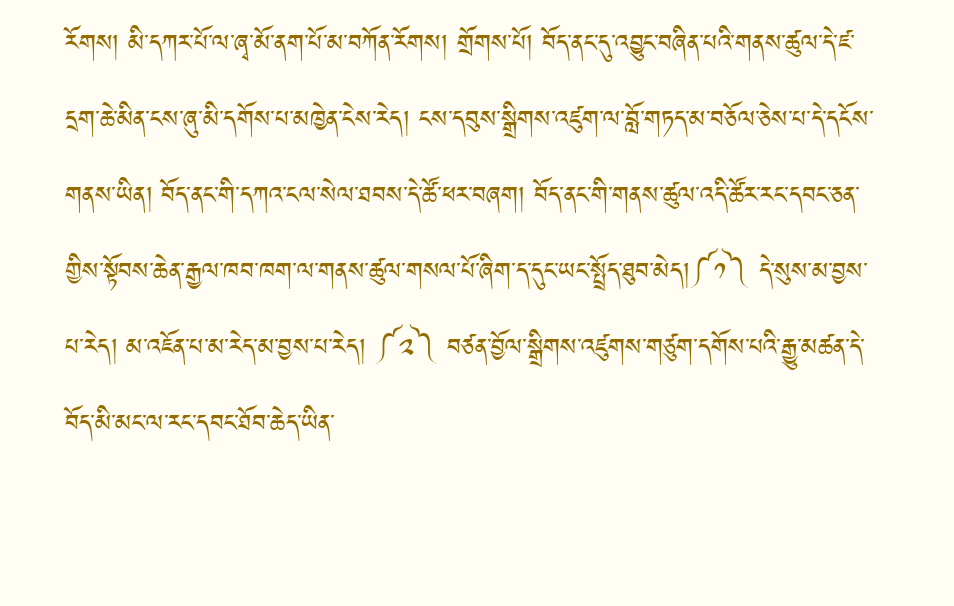རོགས། མི་དཀར་པོ་ལ་ཞྭ་མོ་ནག་པོ་མ་བཀོན་རོགས། གྲོགས་པོ། བོད་ནང་དུ་འབྱུང་བཞིན་པའི་གནས་ཚུལ་དེ་ཛ་དྲག་ཆེ་མིན་ངས་ཞུ་མི་དགོས་པ་མཁྱེན་ངེས་རེད། ངས་དབུས་སྒྲིགས་འཛུག་ལ་བློ་གཏད་མ་བཅོལ་ཅེས་པ་དེ་དངོས་གནས་ཡིན། བོད་ནང་གི་དཀའ་ངལ་སེལ་ཐབས་དེ་ཚོ་ཕར་བཞག། བོད་ནང་གི་གནས་ཚུལ་འདི་ཚོར་རང་དབང་ཅན་གྱིས་སྟོབས་ཆེན་རྒྱལ་ཁབ་ཁག་ལ་གནས་ཚུལ་གསལ་པོ་ཞིག་ད་དུང་ཡང་སྤྲོད་ཐུབ་མེད།༼༡༽ དེ་སུས་མ་བྱས་པ་རེད། མ་འཇོན་པ་མ་རེད་མ་བྱས་པ་རེད། ༼༢༽ བཙན་བྱོལ་སྒྲིགས་འཛུགས་གཙུག་དགོས་པའི་རྒྱུ་མཚན་དེ་བོད་མི་མང་ལ་རང་དབང་ཐོབ་ཆེད་ཡིན་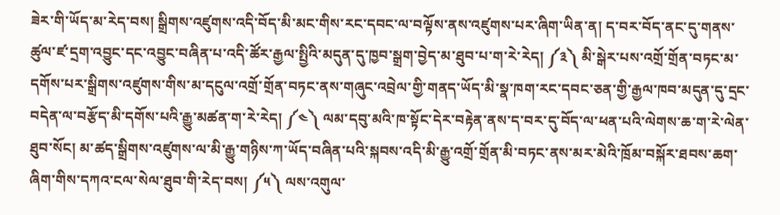ཟེར་གི་ཡོད་མ་རེད་བས། སྒྲིགས་འཛུགས་འདི་བོད་མི་མང་གིས་རང་དབང་ལ་བལྟོས་ནས་འཛུགས་པར་ཞིག་ཡིན་ན། ད་བར་བོད་ནང་དུ་གནས་ཚུལ་ཛ་དྲག་འབྱུང་དང་འབྱུང་བཞིན་པ་འདི་ཚོར་རྒྱལ་སྤྱིའི་མདུན་དུ་ཁྱབ་སྒྲག་བྱེད་མ་ཐུབ་པ་ག་རེ་རེད། ༼༣༽ མི་སྒེར་པས་འགྲོ་གྲོན་བཏང་མ་དགོས་པར་སྒྲིགས་འཛུགས་གིས་མ་དངུལ་འགྲོ་གྲོན་བཏང་ནས་གཞུང་འབྲེལ་གྱི་གནད་ཡོད་མི་སྣ་ཁག་རང་དབང་ཅན་གྱི་རྒྱལ་ཁབ་མདུན་དུ་དྲང་བདེན་ལ་བརྩོད་མི་དགོས་པའི་རྒྱུ་མཚན་ག་རེ་རེད། ༼༤༽ ལམ་དབུ་མའི་ཁ་སྟོང་དེར་བརྟེན་ནས་ད་བར་དུ་བོད་ལ་ཕན་པའི་ལེགས་ཆ་ག་རེ་ལེན་ཐུབ་སོང། མ་ཚད་སྒྲིགས་འཛུགས་ལ་མི་རྒྱུ་གཉིས་ཀ་ཡོད་བཞིན་པའི་སྐབས་འདི་མི་རྒྱུ་འགྲོ་གྲོན་མི་བཏང་ནས་མར་མེའི་ཁྲོམ་བསྐོར་ཐབས་ཆག་ཞིག་གིས་དཀའ་ངལ་སེལ་ཐུབ་གི་རེད་བས། ༼༥༽ ལས་འགུལ་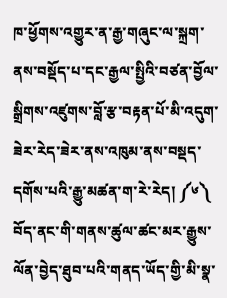ཁ་ཕྱོགས་འགྱུར་ན་རྒྱ་གཞུང་ལ་སྐྲག་ནས་བསྡོད་པ་དང་རྒྱལ་སྤྱིའི་བཙན་བྱོལ་སྒྲིགས་འཛུགས་བློ་རྩ་བརྟན་པོ་མི་འདུག་ཟེར་རེད་ཟེར་ནས་འཁུམ་ནས་བསྡད་དགོས་པའི་རྒྱུ་མཚན་ག་རེ་རེད། ༼༦༽ བོད་ནང་གི་གནས་ཚུལ་ཚང་མར་རྒྱུས་ལོན་བྱེད་ཐུབ་པའི་གནད་ཡོད་གྱི་མི་སྣ་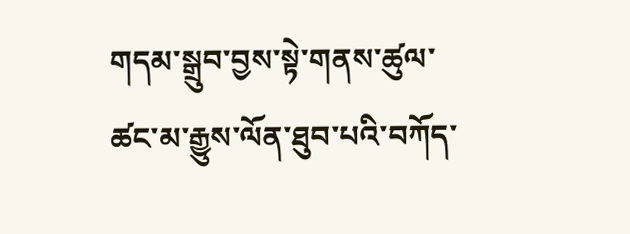གདམ་སྒྲུབ་བྱས་སྟེ་གནས་ཚུལ་ཚང་མ་རྒྱུས་ལོན་ཐུབ་པའི་བཀོད་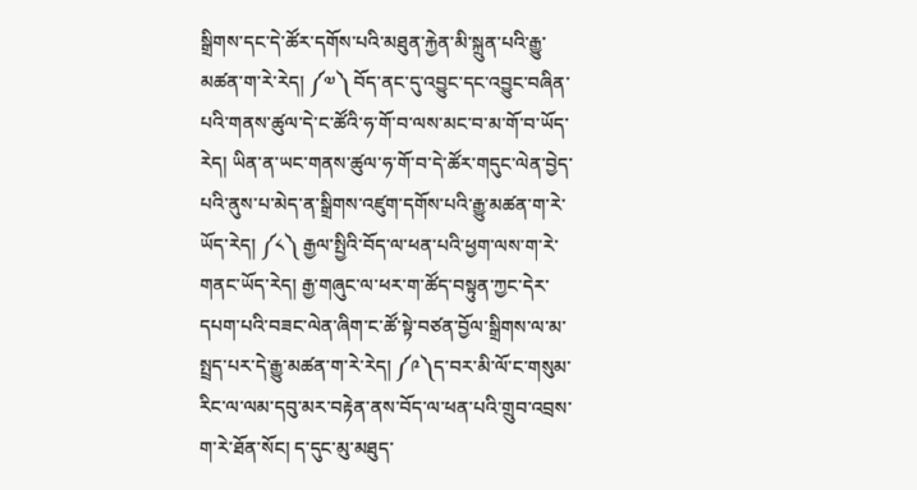སྒྲིགས་དང་དེ་ཚོར་དགོས་པའི་མཐུན་རྐྱེན་མི་སྐྲུན་པའི་རྒྱུ་མཚན་ག་རེ་རེད། ༼༧༽ བོད་ནང་དུ་འབྱུང་དང་འབྱུང་བཞིན་པའི་གནས་ཚུལ་དེ་ང་ཚོའི་ཧ་གོ་བ་ལས་མང་བ་མ་གོ་བ་ཡོད་རེད། ཡིན་ན་ཡང་གནས་ཚུལ་ཧ་གོ་བ་དེ་ཚོར་གདུང་ལེན་བྱེད་པའི་ནུས་པ་མེད་ན་སྒྲིགས་འཛུག་དགོས་པའི་རྒྱུ་མཚན་ག་རེ་ཡོད་རེད། ༼༨༽ རྒྱལ་སྤྱིའི་བོད་ལ་ཕན་པའི་ཕྱག་ལས་ག་རེ་གནང་ཡོད་རེད། རྒྱ་གཞུང་ལ་ཕར་ག་ཚོད་བསྟུན་ཀྱང་དེར་དཔག་པའི་བཟང་ལེན་ཞིག་ང་ཚོ་སྟེ་བཙན་བྱོལ་སྒྲིགས་ལ་མ་སྤྲད་པར་དེ་རྒྱུ་མཚན་ག་རེ་རེད། ༼༩༽ད་བར་མི་ལོ་ང་གསུམ་རིང་ལ་ལམ་དབུ་མར་བརྟེན་ནས་བོད་ལ་ཕན་པའི་གྲུབ་འབྲས་ག་རེ་ཐོན་སོང། ད་དུང་མུ་མཐུད་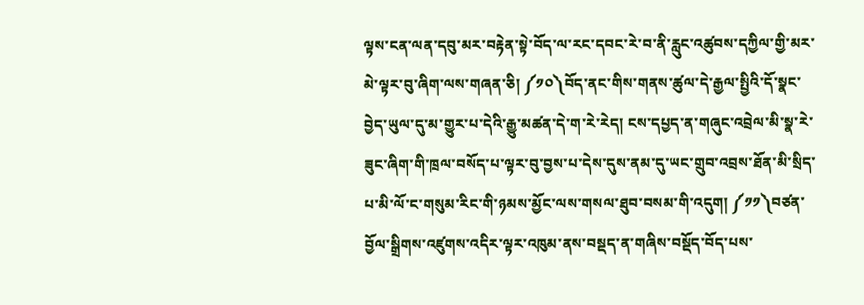ལྟས་ངན་ལན་དབུ་མར་བརྟེན་སྟེ་བོད་ལ་རང་དབང་རེ་བ་ནི་རླུང་འཚུབས་དཀྱིལ་གྱི་མར་མེ་ལྟར་བུ་ཞིག་ལས་གཞན་ཅི། ༼༡༠༽བོད་ནང་གིས་གནས་ཚུལ་དེ་རྒྱལ་སྤྱིའི་དོ་སྣང་བྱེད་ཡུལ་དུ་མ་གྱུར་པ་དེའི་རྒྱུ་མཚན་དེ་ག་རེ་རེད། ངས་དཔྱད་ན་གཞུང་འབྲེལ་མི་སྣ་རེ་ཟུང་ཞིག་གི་ཁྲལ་བསོད་པ་ལྟར་བུ་བྱས་པ་དེས་དུས་ནམ་དུ་ཡང་གྲུབ་འབྲས་ཐོན་མི་སྲིད་པ་མི་ལོ་ང་གསུམ་རིང་གི་ཉམས་མྱོང་ལས་གསལ་ཐུབ་བསམ་གི་འདུག། ༼༡༡༽བཙན་བྱོལ་སྒྲིགས་འཛུགས་འདིར་ལྟར་འཁུམ་ནས་བསྡད་ན་གཞིས་བསྡོད་བོད་པས་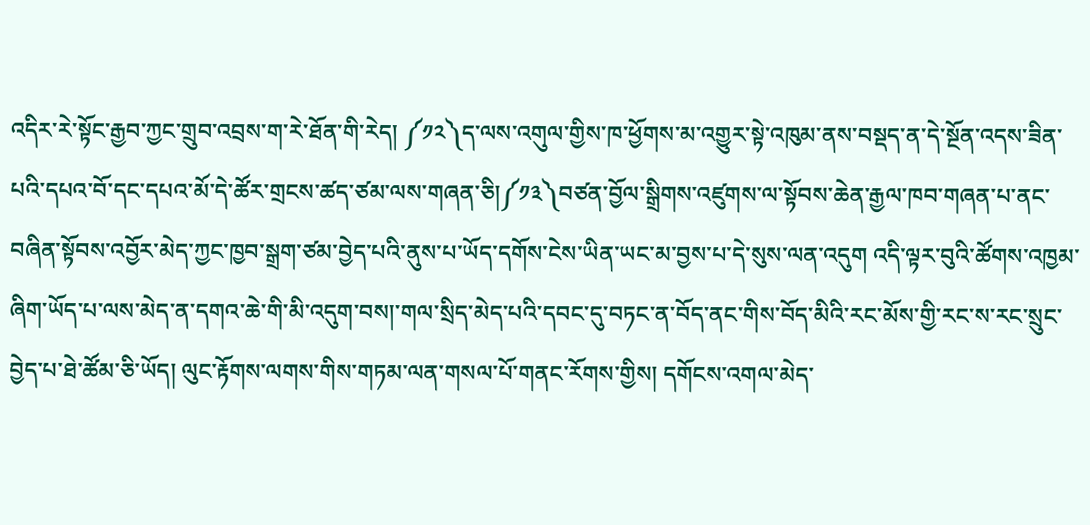འདིར་རེ་སྟོང་རྒྱབ་ཀྱང་གྲུབ་འབྲས་ག་རེ་ཐོན་གི་རེད། ༼༡༢༽ད་ལས་འགུལ་གྱིས་ཁ་ཕྱོགས་མ་འགྱུར་སྟེ་འཁུམ་ནས་བསྡད་ན་དེ་སྔོན་འདས་ཟིན་པའི་དཔའ་བོ་དང་དཔའ་མོ་དེ་ཚོར་གྲངས་ཚད་ཙམ་ལས་གཞན་ཅི།༼༡༣༽བཙན་བྱོལ་སྒྲིགས་འཛུགས་ལ་སྟོབས་ཆེན་རྒྱལ་ཁབ་གཞན་པ་ནང་བཞིན་སྟོབས་འབྱོར་མེད་ཀྱང་ཁྱབ་སྒྲག་ཙམ་བྱེད་པའི་ནུས་པ་ཡོད་དགོས་ངེས་ཡིན་ཡང་མ་བྱས་པ་དེ་སུས་ལན་འདུག འདི་ལྟར་བུའི་ཚོགས་འཁྱམ་ཞིག་ཡོད་པ་ལས་མེད་ན་དགའ་ཆེ་གི་མི་འདུག་བས།་གལ་སྲིད་མེད་པའི་དབང་དུ་བཏང་ན་བོད་ནང་གིས་བོད་མིའི་རང་མོས་གྱི་རང་ས་རང་སྲུང་བྱེད་པ་ཐེ་ཚོམ་ཅི་ཡོད། ལུང་རྟོགས་ལགས་གིས་གཏམ་ལན་གསལ་པོ་གནང་རོགས་གྱིས། དགོངས་འགལ་མེད་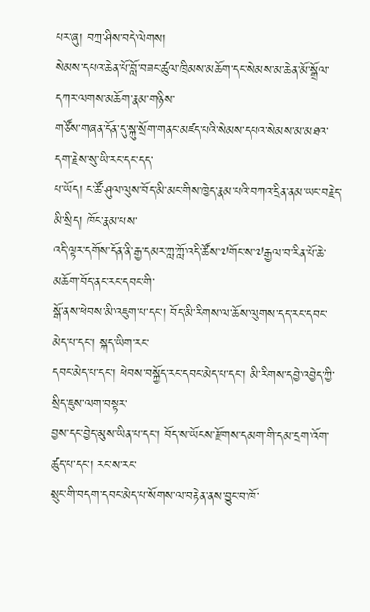པར་ཞུ། བཀྲ་ཤིས་བདེ་ལེགས།
སེམས་དཔའ་ཆེན་པོ་བློ་བཟང་ཚུལ་ཁྲིམས་མཆོག་དང་སེམས་མ་ཆེན་མོ་སྒྲོལ་དཀར་ལགས་མཆོག་རྣམ་གཉིས་
གཙོས་གཞན་དོན་དུ་སྐུ་སྲོག་གནང་མཛད་པའི་སེམས་དཔའ་སེམས་མ་མཐའ་དག་རྗེས་སུ་ཡི་རང་དང་དད་
པ་ཡོད། ང་ཚོ་ཤུལ་ལུས་བོད་མི་མང་གིས་ཁྱེད་རྣམ་པའི་བཀའ་དྲིན་ནམ་ཡང་བརྗེད་མི་སྲིད། ཁོང་རྣམ་པས་
འདི་ལྟར་དགོས་དོན་ནི་རྒྱ་དམར་ཀླ་ཀློ་འདི་ཚོས་༧གོང་ས་༧རྒྱལ་བ་རིན་པོ་ཆེ་མཆོག་བོད་ནང་རང་དབང་གི་
སྒོ་ནས་ཕེབས་མི་འཇུག་པ་དང་། བོད་མི་རིགས་ལ་ཆོས་ལུགས་དད་རང་དབང་མེད་པ་དང་། སྐད་ཡིག་རང་
དབང་མེད་པ་དང་། ཕེབས་བསྐྱོད་རང་དབང་མེད་པ་དང་། མི་རིགས་དབྱེ་འབྱེད་ཀྱི་སྲིད་ཇུས་ལག་བསྟར་
བྱས་དང་བྱེད་མུས་ཡིན་པ་དང་། བོད་ས་ཡོངས་རྫོགས་དམག་གི་དམ་དྲག་འོག་ཚུད་པ་དང་། རང་ས་རང་
སྲུང་གི་བདག་དབང་མེད་པ་སོགས་ལ་བརྟེན་ནས་བྱུང་བ་ཁོ་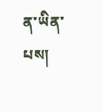ན་ཡིན་པས།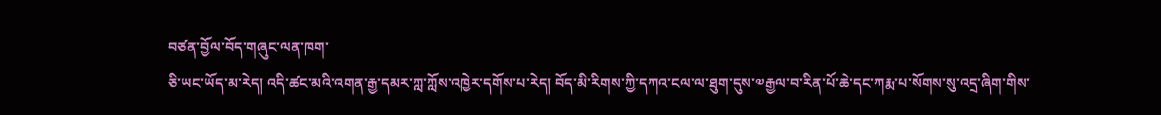བཙན་བྱོལ་བོད་གཞུང་ལན་ཁག་
ཅི་ཡང་ཡོད་མ་རེད། འདི་ཚང་མའི་འགན་རྒྱ་དམར་ཀླ་ཀློས་འཁྱེར་དགོས་པ་རེད། བོད་མི་རིགས་ཀྱི་དཀའ་ངལ་ལ་ཐུག་དུས་༧རྒྱལ་བ་རིན་པོ་ཆེ་དང་ཀརྨ་པ་སོགས་སུ་འདྲ་ཞིག་གིས་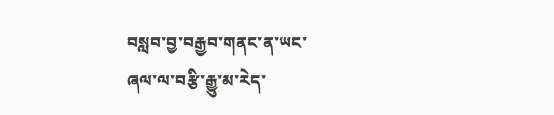བསླབ་བྱ་བརྒྱབ་གནང་ན་ཡང་
ཞལ་ལ་བརྩི་རྒྱུ་མ་རེད་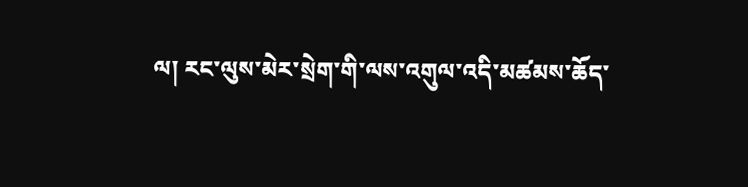ལ། རང་ལུས་མེར་སྲེག་གི་ལས་འགུལ་འདི་མཚམས་ཆོད་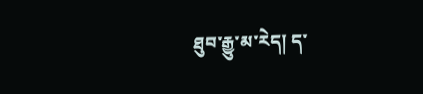ཐུབ་རྒྱུ་མ་རེད། ད་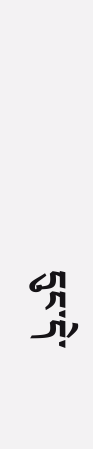དུང་དེ་